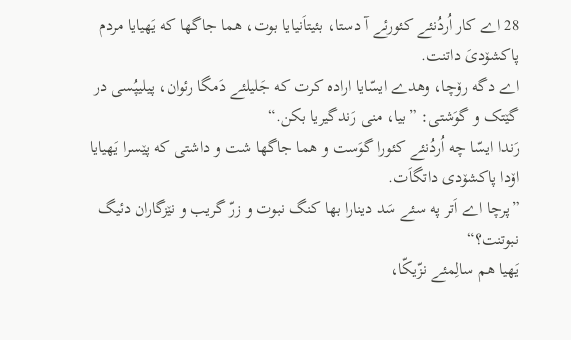28 اے کار اُردُنئے کئورئے آ دستا، بئیتاَنیایا بوت، هما جاگها که یَهیایا مردم پاکشۆدیَ داتنت.
اے دگه رۆچا، وهدے ایسّایا اراده کرت که جَلیلئے دَمگا رئوان، پیلیپُسی در گێتک و گوَشتی: ”بیا، منی رَندگیریا بکن.“
رَندا ایسّا چه اُردُنئے کئورا گوَست و هما جاگها شت و داشتی که پێسرا یَهیایا اۆدا پاکشۆدی داتگاَت.
”پرچا اے اَتر په سئے سَد دینارا بها کنگ نبوت و زرّ گریب و نێزگاران دئیگ نبوتنت؟“
یَهیا هم سالِمئے نزّیکّا،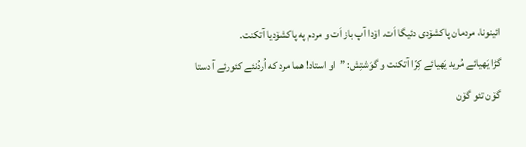ائینونا، مردمان پاکشۆدی دئیگا اَت. اۆدا آپ باز اَت و مردم په پاکشۆدیا آتکنت.
گڑا یَهیائے مُرید یَهیائے کِرّا آتکنت و گوَشتِش: ”او استاد! هما مرد که اُردُنئے کئورئے آ دستا گۆن تئو گۆن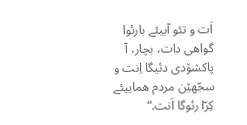اَت و تئو آییئے بارئوا گواهی دات، بچار، آ پاکشۆدی دئیگا اِنت و سجّهێن مردم هماییئے کِرّا رئوگا اَنت.“